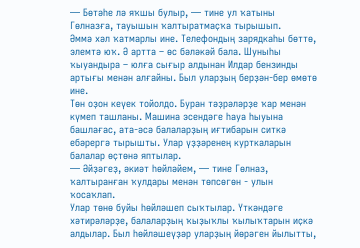— Бөтәһе лә яҡшы булыр, — тине ул ҡатыны Гөлназға, тауышын ҡалтыратмаҫҡа тырышып.
Әммә хәл ҡатмарлы ине. Телефондың зарядкаһы бөттө, элемтә юҡ. Ә артта – өс бәләкәй бала. Шуныһы ҡыуандыра – юлға сығыр алдынан Илдар бензинды артығы менән алғайны. Был уларҙың берҙән-бер өмөтө ине.
Төн оҙон кеүек тойолдо. Буран тәҙрәләрҙе ҡар менән күмеп ташланы. Машина эсендәге һауа һыуына башлағас, ата-әсә балаларҙың иғтибарын ситкә ебәрергә тырышты. Улар үҙҙәренең курткаларын балалар өҫтөнә яптылар.
— Әйҙәгеҙ, әкиәт һөйләйем, — тине Гөлназ, ҡалтыранған ҡулдары менән төпсөгөн - улын ҡосаҡлап.
Улар төнө буйы һөйләшеп сыҡтылар. Үткәндәге хәтирәләрҙе, балаларҙың ҡыҙыҡлы ҡылыҡтарын иҫкә алдылар. Был һөйләшеүҙәр уларҙың йөрәген йылытты,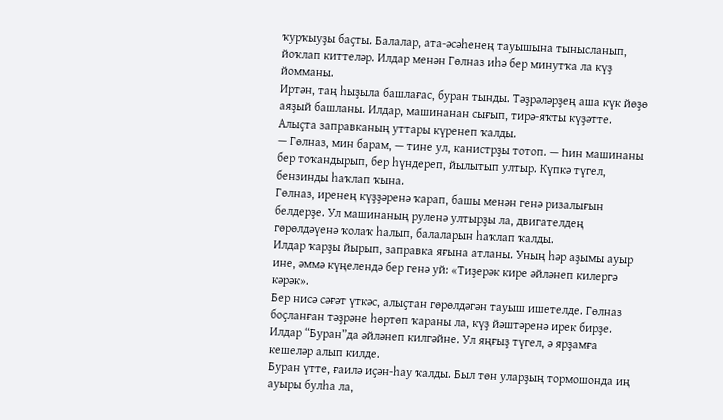ҡурҡыуҙы баҫты. Балалар, ата-әсәһенең тауышына тынысланып, йоҡлап киттеләр. Илдар менән Гөлназ иһә бер минутҡа ла күҙ йомманы.
Иртән, таң һыҙыла башлағас, буран тынды. Тәҙрәләрҙең аша күк йөҙө аяҙый башланы. Илдар, машинанан сығып, тирә-яҡты күҙәтте. Алыҫта заправканың уттары күренеп ҡалды.
— Гөлназ, мин барам, — тине ул, канистрҙы тотоп. — Һин машинаны бер тоҡандырып, бер һүндереп, йылытып ултыр. Күпкә түгел, бензинды һаҡлап ҡына.
Гөлназ, иренең күҙҙәренә ҡарап, башы менән генә ризалығын белдерҙе. Ул машинаның руленә ултырҙы ла, двигателдең гөрөлдәүенә ҡолаҡ һалып, балаларын һаҡлап ҡалды.
Илдар ҡарҙы йырып, заправка яғына атланы. Уның һәр аҙымы ауыр ине, әммә күңелендә бер генә уй: «Тиҙерәк кире әйләнеп килергә кәрәк».
Бер нисә сәғәт үткәс, алыҫтан гөрөлдәгән тауыш ишетелде. Гөлназ боҫланған тәҙрәне һөртөп ҡараны ла, күҙ йәштәренә ирек бирҙе. Илдар “Буран”да әйләнеп килгәйне. Ул яңғыҙ түгел, ә ярҙамға кешеләр алып килде.
Буран үтте, ғаилә иҫән-һау ҡалды. Был төн уларҙың тормошонда иң ауыры булһа ла,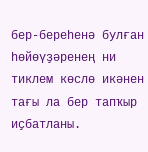бер-береһенә булған һөйөүҙәренең ни тиклем көслө икәнен тағы ла бер тапҡыр иҫбатланы.